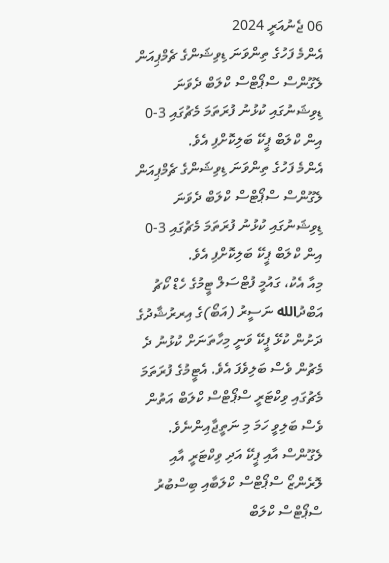06 ޖެނުއަރީ 2024
އެންމެ ފަހުގެ ތިންވަނަ ޑިވިޝަންގެ ޗެމްޕިއަން ލެގޫންސް ސްޕޯޓްސް ކްލަބް ދެވަނަ ޑިވިޝަނުގައި ކުޅުނު ފުރަތަމަ މެޗުގައި 3-0 އިން ކްލަބް ޕީކޭ ބަލިކޮށްފި އެވެ.
އެންމެ ފަހުގެ ތިންވަނަ ޑިވިޝަންގެ ޗެމްޕިއަން ލެގޫންސް ސްޕޯޓްސް ކްލަބް ދެވަނަ ޑިވިޝަނުގައި ކުޅުނު ފުރަތަމަ މެޗުގައި 3-0 އިން ކްލަބް ޕީކޭ ބަލިކޮށްފި އެވެ.
މިއާ އެކު، ގައުމީ ފުޓްސަލް ޓީމުގެ ހެޑް ކޯޗު އަބްދުالله ނަސީރު (އަބޯ)ގެ އިރރުޝާދުގެ ދަށުން ކުޅޭ ޕީކޭ ވަނީ މިހާތަނަށް ކުޅުނު ދެ މެޗުން ވެސް ބަލިވެފަ އެވެ. އެޓީމުގެ ފުރަތަމަ މެޗުގައި ވިކްޓަރީ ސްޕޯޓްސް ކްލަބް އަތުން ވެސް ބަލިވީ ހަމަ މި ނަތީޖާއިންނެވެ.
ލެގޫންސް އާއި ޕީކޭ އަދި ވިކްޓަރީ އާއި ލޮރެންޒޯ ސްޕޯޓްސް ކްލަބާއި ބިސްބުރު ސްޕޯޓްސް ކްލަބް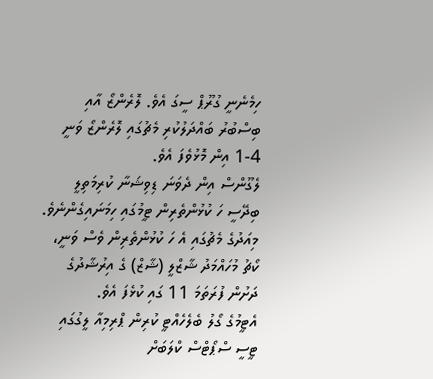ހިމެނެނީ ގުރޫޕް ސީގަ އެވެ. ލޮރެންޒޯ އާއި ބިސްބުރު ބައްދަލުކުރި މެޗުގައި ލޮރެންޒޯ ވަނީ 4-1 އިން މޮޅުވެފަ އެވެ.
ލެގޫންސް އިން ދެވަނަ ޑިވިޝަނާ ކުރިމަތިލީ ބިދޭސީ ހަ ކުޅުންތެރިން ޓީމުގައި ހިމަނައިގެންނެވެ. މިއަދުގެ މެޗުގައި އެ ހަ ކުޅުންތެރިން ވެސް ވަނީ، ކޯޗު މުހައްމަދު ޝާޒްލީ (ޝާޒް) ގެ އިރުޝާދުގެ ދަށުން ފުރަތަމަ 11 ގައި ކުޅެފަ އެވެ.
އެޓީމުގެ ގޯލު ބެލެހެއްޓީ ކުރިން ޕްރިމިއާ ލީގުގައި ޓީސީ ސްޕޯޓްސް ކްލަބަށް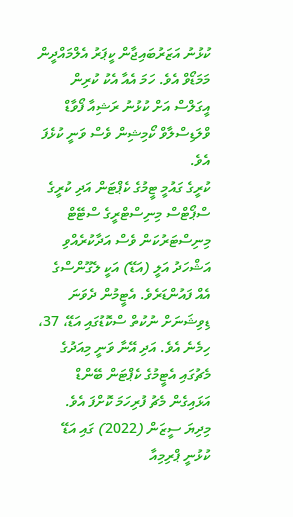ކުޅުނު އަޒަރުބައިޖާން ކީޕަރު އެލްމައްދީން މަމަޑޯވް އެވެ. ހަމަ އެއާ އެކު ކުރިން އީގަލްސް އަށް ކުޅުނު ރަޝިއާ ފޯވާޑް ވްލަޑިސްލާވް ކޯމިޝިން ވެސް ވަނީ ކުޅެފަ އެވެ.
ކުރީގެ ގައުމީ ޓީމުގެ ކެޕްޓަން އަދި ކުރީގެ ސްޕޯޓްސް މިނިސްޓްރީގެ ސްޓޭޓް މިނިސްޓަރުކަން ވެސް އަދާކުރެއްވި އަޝްހަދު އަލީ (އަޑޭ) އަކީ ލެގޫންސްގެ އެއް ފައުންޑަރެވެ. އެޓީމުން ދެވަނަ ޑިވިޝަނަށް ނުކުތް ސްކޮޑުގައި އަޑޭ، 37، ހިމެނެ އެވެ. އަދި އޭނާ ވަނީ މިއަދުގެ މެޗުގައި އެޓީމުގެ ކެޕްޓަން ބޭންޑް އަޅައިގެން މެޗު ފުރިހަމަ ކޮށްފަ އެވެ.
މިދިޔަ ސީޒަން (2022) ގައި އަޑޭ ކުޅުނީ ޕްރިމިއާ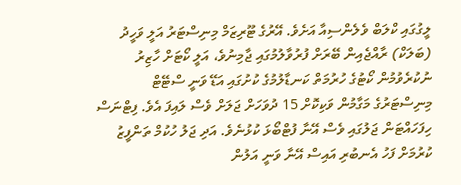ލީގުގައި ކްލަބް ވެލެންސިއާ އަށެވެ. އޭރުގެ ޓޫރިޒަމް މިނިސްޓަރު އަލީ ވަހީދު (ބަލަކް) ރާއްޖެއިން ބޭރަށް ފުރުވާލުމުގައި ޖާމިނުވެ، އަލީ ކޯޓަށް ހާޒިރު ނުކުރެވުމުން ކޯޓުގެ ހުރުމަތް ކަނޑާލުމުގެ ކުށުގައި އަޑޭ ވަނީ ސްޓޭޓް މިނިސްޓަރުގެ މަގާމުން ވަކިކޮށް 15 ދުވަހަށް ޖަލަށް ވެސް ލައިފަ އެވެ. ފިޓްނަސް ހިފަހައްޓަން ޖަލުގައި ވެސް އޭނާ ފުޓްބޯޅަ ކުޅުނެވެ. އަދި ޖަލު ހުކުމް ތަންފީޒު ކުރުމަށް ފަހު އެނބުރި އައިސް އޭނާ ވަނީ އަލުން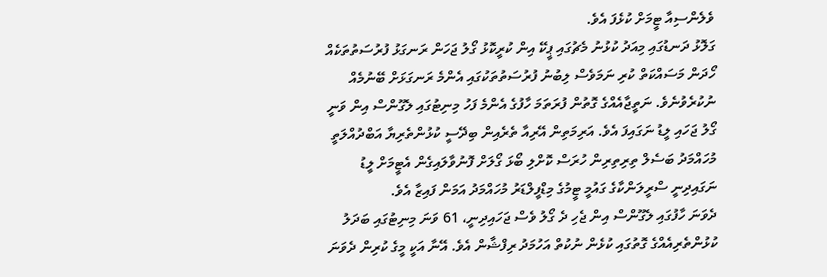ވެލެންސިއާ ޓީމަށް ކުޅެފަ އެވެ.
ގަލޮޅު ދަނޑުގައި މިއަދު ކުޅުނު މެޗުގައި ޕީކޭ އިން ކުރީކޮޅު ގޯލު ޖަހަން ރަނގަޅު ފުރުސަތުތަކެއް ހޯދަން މަސައްކަތް ކުރި ނަމަވެސް ލިބުނު ފުރުސަތުތަކުގައި އެންމެ ރަނގަޅަށް ބޭނުމެއް ނުކުރެވުނެވެ. ނަތީޖާއެއްގެ ގޮތުން ފުރަތަމަ ހާފުގެ އެންމެ ފަހު މިނިޓުގައި ލެގޫންސް އިން ވަނީ ގޯލު ޖަހައި ލީޑު ނަގައިފަ އެވެ. އަރިމަތިން އޭރިއާ ތެރެއިން ބިދޭސީ ކުޅުންތެރިޔާ އަބްދުއްލަތީ މުހައްމަދު ބަސެލް ތިރިތިރިން ހުރަސް ކޮށްލި ބޯޅަ ގޯލަށް ފޮނުވާލައިގެން އެޓީމަށް ލީޑު ނަގައިދިނީ ސްރީލަންކާގެ ގައުމީ ޓީމުގެ މިޑްފީލްޑަރު މުހައްމަދު އަމަން ފައިޒާ އެވެ.
ދެވަނަ ހާފުގައި ލެގޫންސް އިން ޖެހި ދެ ގޯލު ވެސް ޖަހައިދިނީ، 61 ވަނަ މިނިޓުގައި ބަދަލު ކުޅުންތެރިއެއްގެ ގޮތުގައި ކުޅެން ނުކުތް އަހުމަދު ރިފްޝާން އެވެ. އޭނާ އަކީ މީގެ ކުރިން ދެވަނަ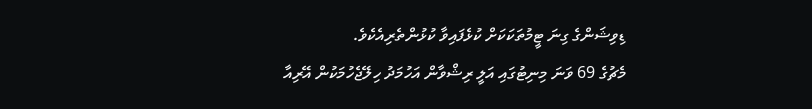ޑިވިޝަންގެ ގިނަ ޓީމުތަކަކަށް ކުޅެފައިވާ ކުޅުންތެރިއެކެވެ.
މެޗުގެ 69 ވަނަ މިނިޓުގައި އަލީ ރިޝްވާން އަހުމަދު ހިލޭޖެހުމަކުން އޭރިއާ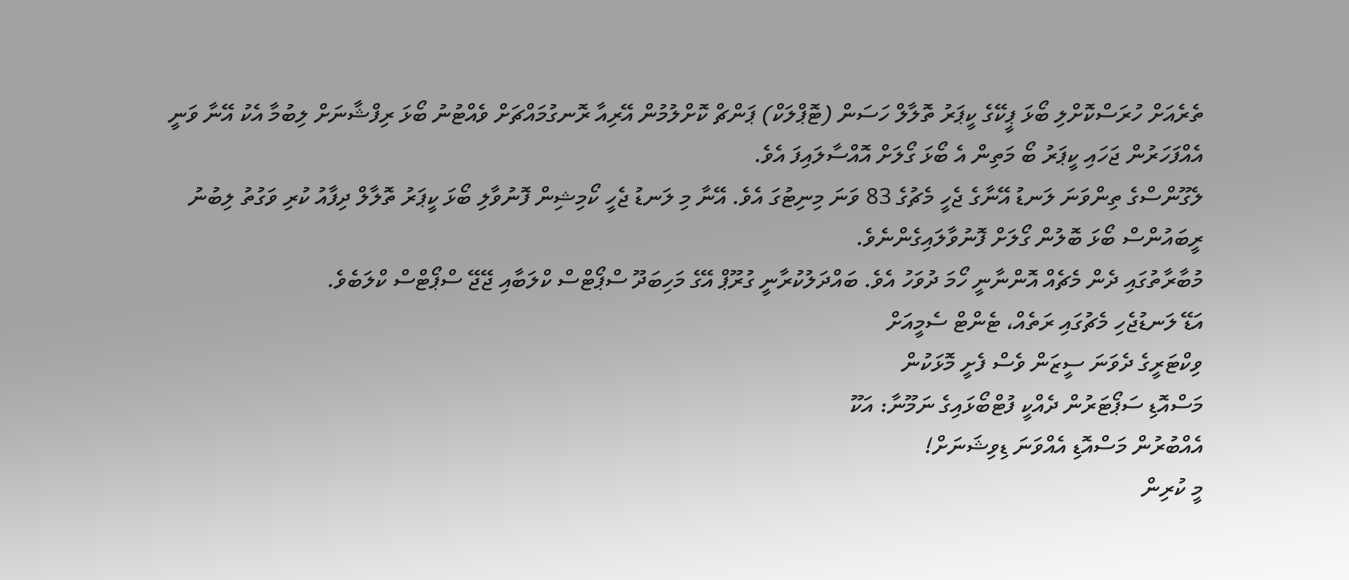ތެރެއަށް ހުރަސްކޮށްލި ބޯޅަ ޕީކޭގެ ކީޕަރު ތޮލާލް ހަސަން (ޓޮޕްލަކް) ޕަންޗް ކޮށްލުމުން އޭރިއާ ރޮނގުމައްޗަށް ވެއްޓުނު ބޯޅަ ރިފްޝާނަށް ލިބުމާ އެކު އޭނާ ވަނީ އެއްފަހަރުން ޖަހައި ކީޕަރު ބޯ މަތިން އެ ބޯޅަ ގޯލަށް އޮއްސާލައިފަ އެވެ.
ލެގޫންސްގެ ތިންވަނަ ލަނޑު އޭނާގެ ޖެހީ މެޗުގެ 83 ވަނަ މިނިޓުގަ އެވެ. އޭނާ މި ލަނޑު ޖެހީ ކޯމިޝިން ފޮނުވާލި ބޯޅަ ކީޕަރު ތޮލާލް ދިފާއު ކުރި ވަގުތު ލިބުނު ރީބައުންސް ބޯޅަ ބޮލުން ގޯލަށް ފޮނުވާލައިގެންނެވެ.
މުބާރާތުގައި ދެން މެޗެއް އޮންނާނީ ހޯމަ ދުވަހު އެވެ. ބައްދަލުކުރާނީ ގުރޫޕް އޭގެ މަހިބަދޫ ސްޕޯޓްސް ކްލަބާއި ޖޭޖޭ ސްޕޯޓްސް ކްލަބެވެ.
އަޑޭ ލަނޑުޖެހި މެޗުގައި ރަތެއް، ޓެންޓް ސެމީއަށް
ވިކްޓަރީގެ ދެވަނަ ސީޒަން ވެސް ފެށީ މޮޅަކުން
މަސްއޮޑި ސަޕޯޓަރުން ދެއްކީ ފުޓްބޯޅައިގެ ނަމޫނާ: އަކޫ
އެއްބުރުން މަސްއޮޑި އެއްވަނަ ޑިވިޝަނަށް!
މީ ކުރިން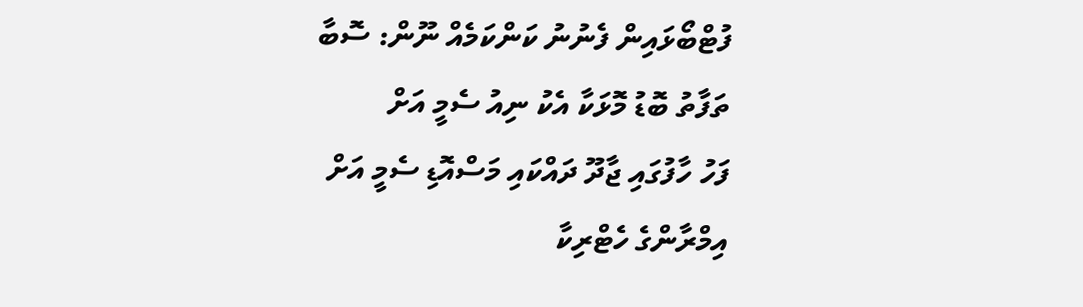ފުޓްބޯޅައިން ފެނުނު ކަންކަމެއް ނޫން: ސޮބާ
ތަފާތު ބޮޑު މޮޅަކާ އެކު ނިއު ސެމީ އަށް
ފަހު ހާފުގައި ޖާދޫ ދައްކައި މަސްއޮޑި ސެމީ އަށް
އިމްރާންގެ ހެޓްރިކާ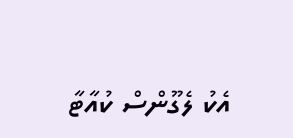އެކު ލެގޫންސް ކުއާޓާ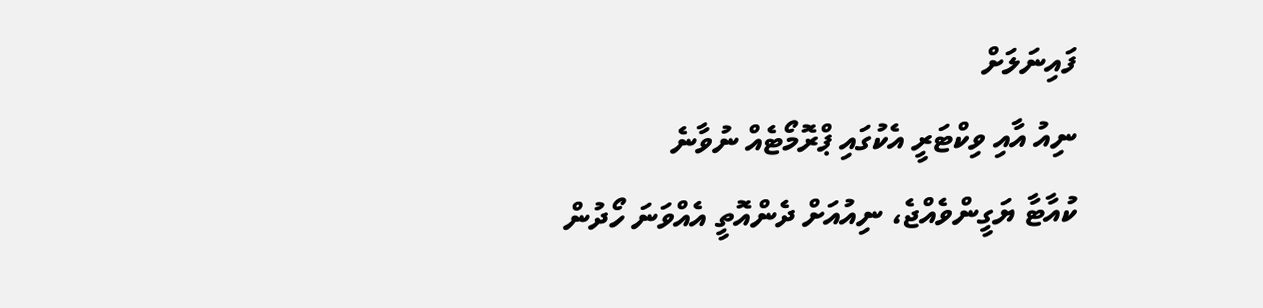ފައިނަލަށް
ނިއު އާއި ވިކްޓަރީ އެކުގައި ޕްރޮމޯޓެއް ނުވާނެ
ކުއާޓާ ޔަގީންވެއްޖެ، ނިއުއަށް ދެންއޮތީ އެއްވަނަ ހޯދުން